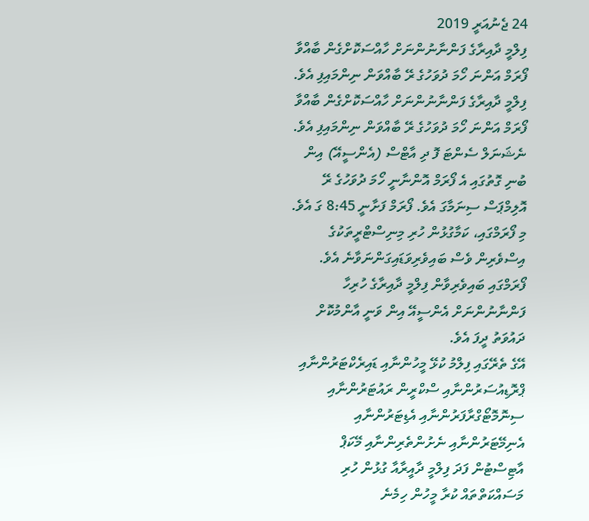24 ޖެނުއަރީ 2019
ފިލްމީ ދާއިރާގެ ފަންނާނުންނަށް ހާއްސަކޮށްގެން ބާއްވާ ފޯރަމް އަންނަ ހޯމަ ދުވަހުގެ ރޭ ބާއްވަން ނިންމައިފި އެވެ.
ފިލްމީ ދާއިރާގެ ފަންނާނުންނަށް ހާއްސަކޮށްގެން ބާއްވާ ފޯރަމް އަންނަ ހޯމަ ދުވަހުގެ ރޭ ބާއްވަން ނިންމައިފި އެވެ.
ނެޝަނަލް ސެންޓަ ފޮ ދި އާޓްސް (އެންސީއޭ) އިން ބުނި ގޮތުގައި އެ ފޯރަމް އޮންނާނީ ހޯމަ ދުވަހުގެ ރޭ އޮލިމްޕަސް ސިނަމާގަ އެވެ. ފޯރަމް ފަށާނީ 8:45 ގަ އެވެ. މި ފޯރަމްގައި، ކަމާގުޅުން ހުރި މިނިސްޓްރީތަކުގެ އިސްވެރިން ވެސް ބައިވެރިވަޑައިގަންނަވާނެ އެވެ.
ފޯރަމްގައި ބައިވެރިވާން ފިލްމީ ދާއިރާގެ ހުރިހާ ފަންނާނުންނަށް އެންސީއޭ އިން ވަނީ އާންމުކޮށް ދައުވަތު ދީފަ އެވެ.
އޭގެ ތެރޭގައި ފިލްމު ކުޅޭ މީހުންނާއި ޑައިރެކްޓަރުންނާއި ޕްރޮޑިއުސަރުންނާއި ސްކްރީން ރައުޓަރުންނާއި ސިނޮމޮޓޯގްރާފަރުންނާއި އެޑިޓަރުންނާއި އެނިމޭޓަރުންނާއި ނެށުންތެރިންނާއި މޭކަޕް އާޓިސްޓުން ފަދަ ފިލްމީ ދާއީރާއާ ގުޅުން ހުރި މަސައްކަތްތައް ކުރާ މީހުން ހިމެނެ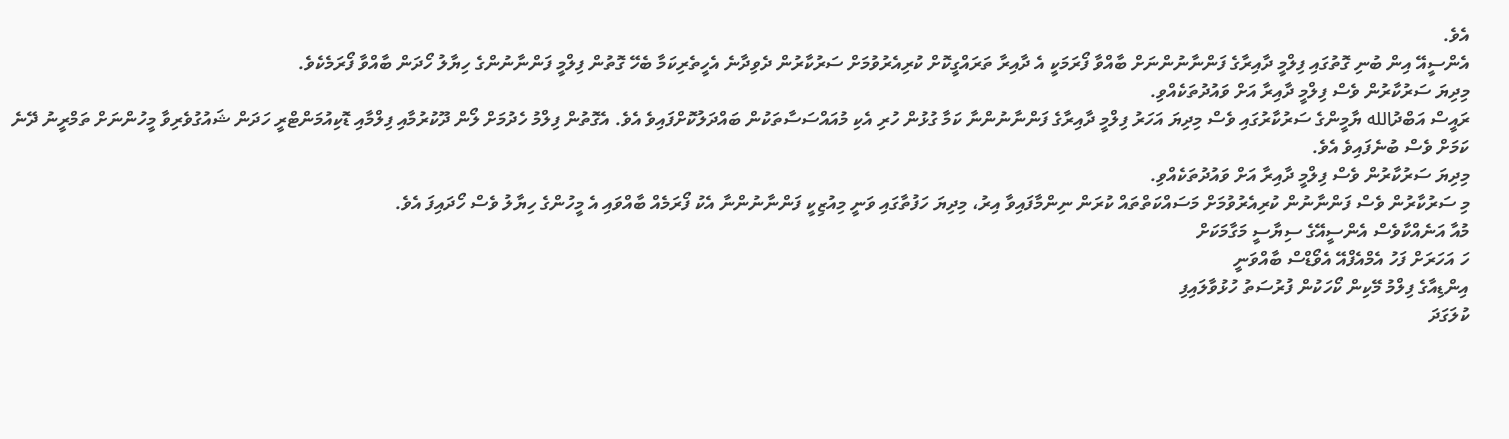އެވެ.
އެންސީއޭ އިން ބުނި ގޮތުގައި ފިލްމީ ދާއިރާގެ ފަންނާނުންނަށް ބާއްވާ ފޯރަމަކީ އެ ދާއިރާ ތަރައްގީކޮށް ކުރިއެރުވުމަށް ސަރުކާރުން ދެވިދާނެ އެހީތެރިކަމާ ބެހޭ ގޮތުން ފިލްމީ ފަންނާނުންގެ ހިޔާލު ހޯދަން ބާއްވާ ފޯރަމެކެވެ.
މިދިޔަ ސަރުކާރުން ވެސް ފިލްމީ ދާއިރާ އަށް ވައުދުތަކެއްވި.
ރައީސް އަބްދުالله ޔާމީންގެ ސަރުކާރުގައި ވެސް މިދިޔަ އަހަރު ފިލްމީ ދާއިރާގެ ފަންނާނުންނާ ކަމާ ގުޅުން ހުރި އެކި މުއައްސަސާތަކުން ބައްދަލުކޮށްފައިވެ އެވެ. އެގޮތުން ފިލްމު ހެދުމަށް ލޯން ދޫކުރުމާއި ފިލްމާއި ޑޮކިއުމަންޓްރީ ހަދަން ޝައުގުވެރިވާ މީހުންނަށް ތަމްރީނު ދޭނެ ކަމަށް ވެސް ބުނެފައިވެ އެވެ.
މިދިޔަ ސަރުކާރުން ވެސް ފިލްމީ ދާއިރާ އަށް ވައުދުތަކެއްވި.
މި ސަރުކާރުން ވެސް ފަންނާނުން ކުރިއެރުވުމަށް މަސައްކަތްތައް ކުރަން ނިންމާފައިވާ އިރު، މިދިޔަ ހަފުތާގައި ވަނީ މިއުޒިކީ ފަންނާނުންނާ އެކު ފޯރަމެއް ބާއްވައި އެ މީހުންގެ ހިޔާލު ވެސް ހޯދައިފަ އެވެ.
މުއާ އަނެއްކާވެސް އެންސީއޭގެ ސިޔާސީ މަގާމަކަށް
ހަ އަހަރަށް ފަހު އެމްއެފްއޭ އެވޯޑްސް ބާއްވަނީ
އިންޑިއާގެ ފިލްމު މޭކިން ކޯހަކުން ފުރުސަތު ހުޅުވާލައިފި
ކުލަގަދަ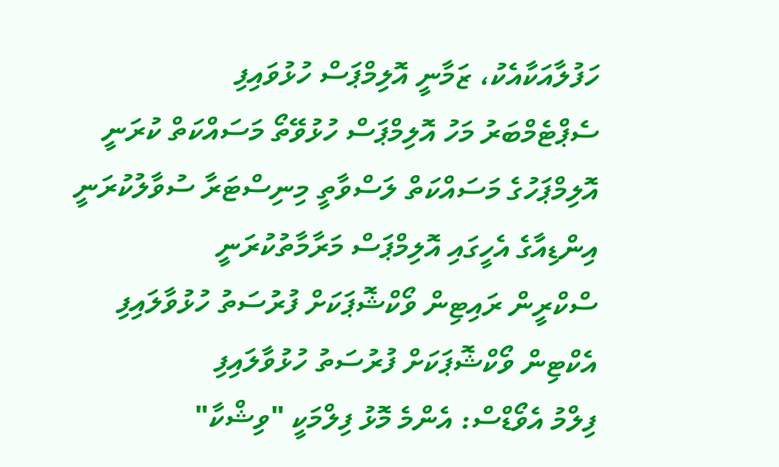ހަފުލާއަކާއެކު، ޒަމާނީ އޮލިމްޕަސް ހުޅުވައިފި
ސެޕްޓެމްބަރު މަހު އޮލިމްޕަސް ހުޅުވޭތޯ މަސައްކަތް ކުރަނީ
އޮލިމްޕަހުގެ މަސައްކަތް ލަސްވާތީ މިނިސްޓަރާ ސުވާލުކުރަނީ
އިންޑިއާގެ އެހީގައި އޮލިމްޕަސް މަރާމާތުކުރަނީ
ސްކްރީން ރައިޓިން ވޯކްޝޮޕަކަށް ފުރުސަތު ހުޅުވާލައިފި
އެކްޓިން ވޯކްޝޮޕަކަށް ފުރުސަތު ހުޅުވާލައިފި
ފިލްމު އެވޯޑްސް: އެންމެ މޮޅު ފިލްމަކީ "ވިޝްކާ"